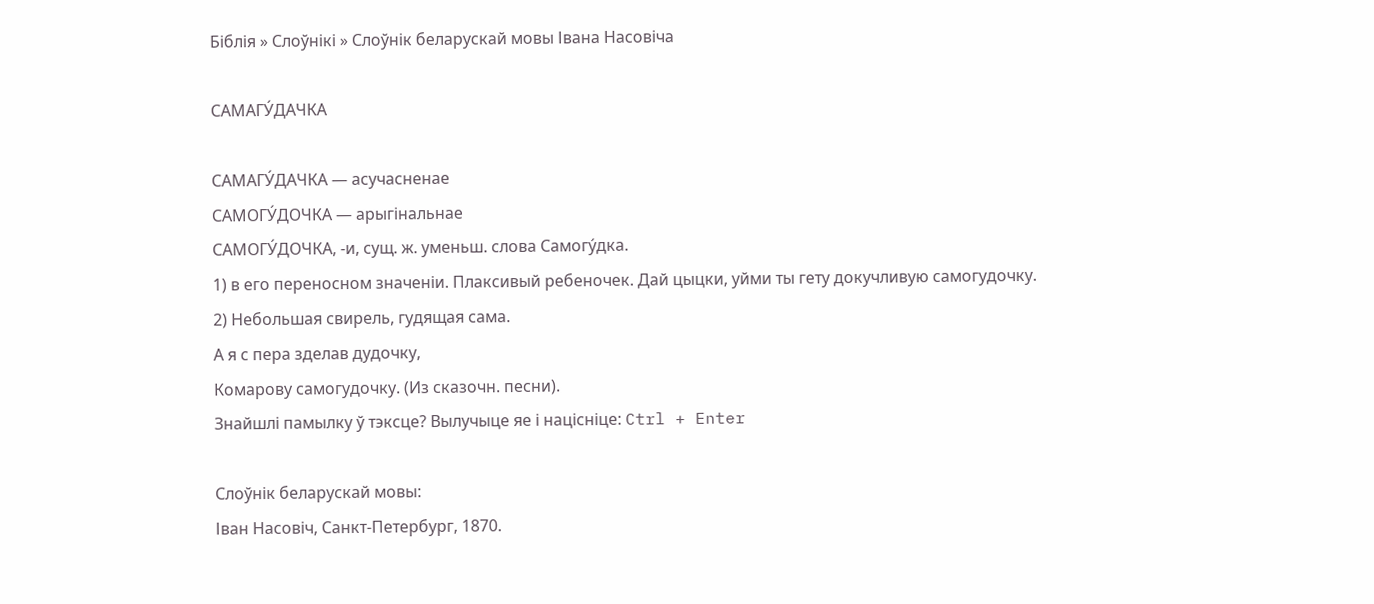Біблія » Слоўнікі » Слоўнік беларускай мовы Івана Насовіча

САМАГУ́ДАЧКА

САМАГУ́ДАЧКА — асучасненае
САМОГУ́ДОЧКА — арыгінальнае
САМОГУ́ДОЧКА, -и, сущ. ж. уменьш. слова Самогу́дка.
1) в его переносном значеніи. Плаксивый ребеночек. Дай цыцки, уйми ты гету докучливую самогудочку.
2) Небольшая свирель, гудящая сама.
А я с пера зделав дудочку,
Комарову самогудочку. (Из сказочн. песни).
Знайшлі памылку ў тэксце? Вылучыце яе і націсніце: Ctrl + Enter

Слоўнік беларускай мовы:
Іван Насовіч, Санкт-Петербург, 1870.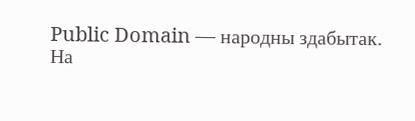Public Domain — народны здабытак.
На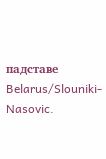падставе Belarus/Slouniki-Nasovic.